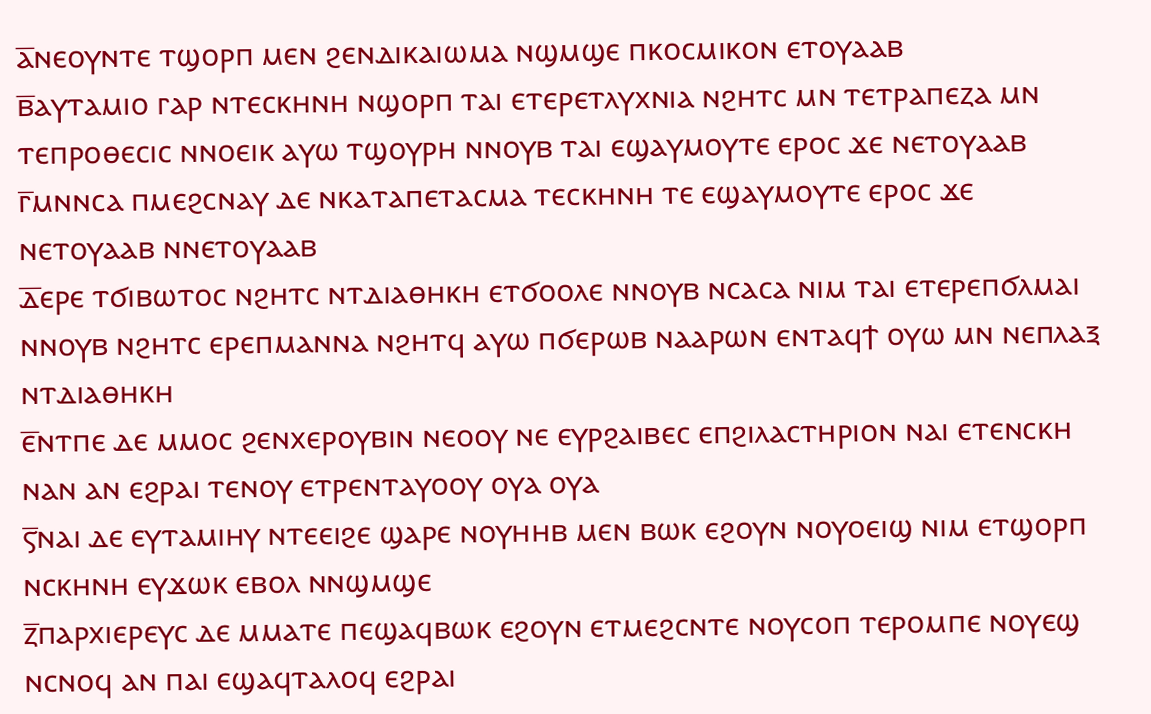ⲁ̅ⲛⲉⲟⲩⲛⲧⲉ ⲧϣⲟⲣⲡ ⲙⲉⲛ ϩⲉⲛⲇⲓⲕⲁⲓⲱⲙⲁ ⲛϣⲙϣⲉ ⲡⲕⲟⲥⲙⲓⲕⲟⲛ ⲉⲧⲟⲩⲁⲁⲃ
ⲃ̅ⲁⲩⲧⲁⲙⲓⲟ ⲅⲁⲣ ⲛⲧⲉⲥⲕⲏⲛⲏ ⲛϣⲟⲣⲡ ⲧⲁⲓ ⲉⲧⲉⲣⲉⲧⲗⲩⲭⲛⲓⲁ ⲛϩⲏⲧⲥ ⲙⲛ ⲧⲉⲧⲣⲁⲡⲉⲍⲁ ⲙⲛ ⲧⲉⲡⲣⲟⲑⲉⲥⲓⲥ ⲛⲛⲟⲉⲓⲕ ⲁⲩⲱ ⲧϣⲟⲩⲣⲏ ⲛⲛⲟⲩⲃ ⲧⲁⲓ ⲉϣⲁⲩⲙⲟⲩⲧⲉ ⲉⲣⲟⲥ ϫⲉ ⲛⲉⲧⲟⲩⲁⲁⲃ
ⲅ̅ⲙⲛⲛⲥⲁ ⲡⲙⲉϩⲥⲛⲁⲩ ⲇⲉ ⲛⲕⲁⲧⲁⲡⲉⲧⲁⲥⲙⲁ ⲧⲉⲥⲕⲏⲛⲏ ⲧⲉ ⲉϣⲁⲩⲙⲟⲩⲧⲉ ⲉⲣⲟⲥ ϫⲉ ⲛⲉⲧⲟⲩⲁⲁⲃ ⲛⲛⲉⲧⲟⲩⲁⲁⲃ
ⲇ̅ⲉⲣⲉ ⲧϭⲓⲃⲱⲧⲟⲥ ⲛϩⲏⲧⲥ ⲛⲧⲇⲓⲁⲑⲏⲕⲏ ⲉⲧϭⲟⲟⲗⲉ ⲛⲛⲟⲩⲃ ⲛⲥⲁⲥⲁ ⲛⲓⲙ ⲧⲁⲓ ⲉⲧⲉⲣⲉⲡϭⲗⲙⲁⲓ ⲛⲛⲟⲩⲃ ⲛϩⲏⲧⲥ ⲉⲣⲉⲡⲙⲁⲛⲛⲁ ⲛϩⲏⲧϥ ⲁⲩⲱ ⲡϭⲉⲣⲱⲃ ⲛⲁⲁⲣⲱⲛ ⲉⲛⲧⲁϥϯ ⲟⲩⲱ ⲙⲛ ⲛⲉⲡⲗⲁⲝ ⲛⲧⲇⲓⲁⲑⲏⲕⲏ
ⲉ̅ⲛⲧⲡⲉ ⲇⲉ ⲙⲙⲟⲥ ϩⲉⲛⲭⲉⲣⲟⲩⲃⲓⲛ ⲛⲉⲟⲟⲩ ⲛⲉ ⲉⲩⲣϩⲁⲓⲃⲉⲥ ⲉⲡϩⲓⲗⲁⲥⲧⲏⲣⲓⲟⲛ ⲛⲁⲓ ⲉⲧⲉⲛⲥⲕⲏ ⲛⲁⲛ ⲁⲛ ⲉϩⲣⲁⲓ ⲧⲉⲛⲟⲩ ⲉⲧⲣⲉⲛⲧⲁⲩⲟⲟⲩ ⲟⲩⲁ ⲟⲩⲁ
ⲋ̅ⲛⲁⲓ ⲇⲉ ⲉⲩⲧⲁⲙⲓⲏⲩ ⲛⲧⲉⲉⲓϩⲉ ϣⲁⲣⲉ ⲛⲟⲩⲏⲏⲃ ⲙⲉⲛ ⲃⲱⲕ ⲉϩⲟⲩⲛ ⲛⲟⲩⲟⲉⲓϣ ⲛⲓⲙ ⲉⲧϣⲟⲣⲡ ⲛⲥⲕⲏⲛⲏ ⲉⲩϫⲱⲕ ⲉⲃⲟⲗ ⲛⲛϣⲙϣⲉ
ⲍ̅ⲡⲁⲣⲭⲓⲉⲣⲉⲩⲥ ⲇⲉ ⲙⲙⲁⲧⲉ ⲡⲉϣⲁϥⲃⲱⲕ ⲉϩⲟⲩⲛ ⲉⲧⲙⲉϩⲥⲛⲧⲉ ⲛⲟⲩⲥⲟⲡ ⲧⲉⲣⲟⲙⲡⲉ ⲛⲟⲩⲉϣ ⲛⲥⲛⲟϥ ⲁⲛ ⲡⲁⲓ ⲉϣⲁϥⲧⲁⲗⲟϥ ⲉϩⲣⲁⲓ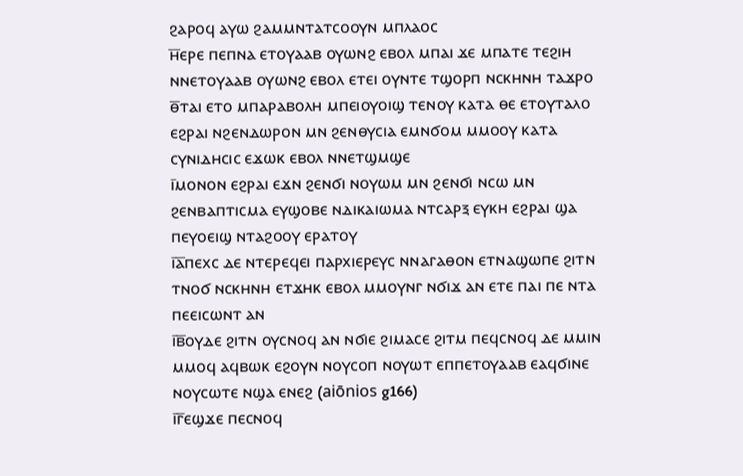ϩⲁⲣⲟϥ ⲁⲩⲱ ϩⲁⲙⲙⲛⲧⲁⲧⲥⲟⲟⲩⲛ ⲙⲡⲗⲁⲟⲥ
ⲏ̅ⲉⲣⲉ ⲡⲉⲡⲛⲁ ⲉⲧⲟⲩⲁⲁⲃ ⲟⲩⲱⲛϩ ⲉⲃⲟⲗ ⲙⲡⲁⲓ ϫⲉ ⲙⲡⲁⲧⲉ ⲧⲉϩⲓⲏ ⲛⲛⲉⲧⲟⲩⲁⲁⲃ ⲟⲩⲱⲛϩ ⲉⲃⲟⲗ ⲉⲧⲉⲓ ⲟⲩⲛⲧⲉ ⲧϣⲟⲣⲡ ⲛⲥⲕⲏⲛⲏ ⲧⲁϫⲣⲟ
ⲑ̅ⲧⲁⲓ ⲉⲧⲟ ⲙⲡⲁⲣⲁⲃⲟⲗⲏ ⲙⲡⲉⲓⲟⲩⲟⲓϣ ⲧⲉⲛⲟⲩ ⲕⲁⲧⲁ ⲑⲉ ⲉⲧⲟⲩⲧⲁⲗⲟ ⲉϩⲣⲁⲓ ⲛϩⲉⲛⲇⲱⲣⲟⲛ ⲙⲛ ϩⲉⲛⲑⲩⲥⲓⲁ ⲉⲙⲛϭⲟⲙ ⲙⲙⲟⲟⲩ ⲕⲁⲧⲁ ⲥⲩⲛⲓⲇⲏⲥⲓⲥ ⲉϫⲱⲕ ⲉⲃⲟⲗ ⲛⲛⲉⲧϣⲙϣⲉ
ⲓ̅ⲙⲟⲛⲟⲛ ⲉϩⲣⲁⲓ ⲉϫⲛ ϩⲉⲛϭⲓ ⲛⲟⲩⲱⲙ ⲙⲛ ϩⲉⲛϭⲓ ⲛⲥⲱ ⲙⲛ ϩⲉⲛⲃⲁⲡⲧⲓⲥⲙⲁ ⲉⲩϣⲟⲃⲉ ⲛⲇⲓⲕⲁⲓⲱⲙⲁ ⲛⲧⲥⲁⲣⲝ ⲉⲩⲕⲏ ⲉϩⲣⲁⲓ ϣⲁ ⲡⲉⲩⲟⲉⲓϣ ⲛⲧⲁϩⲟⲟⲩ ⲉⲣⲁⲧⲟⲩ
ⲓ̅ⲁ̅ⲡⲉⲭⲥ ⲇⲉ ⲛⲧⲉⲣⲉϥⲉⲓ ⲡⲁⲣⲭⲓⲉⲣⲉⲩⲥ ⲛⲛⲁⲅⲁⲑⲟⲛ ⲉⲧⲛⲁϣⲱⲡⲉ ϩⲓⲧⲛ ⲧⲛⲟϭ ⲛⲥⲕⲏⲛⲏ ⲉⲧϫⲏⲕ ⲉⲃⲟⲗ ⲙⲙⲟⲩⲛⲅ ⲛϭⲓϫ ⲁⲛ ⲉⲧⲉ ⲡⲁⲓ ⲡⲉ ⲛⲧⲁ ⲡⲉⲉⲓⲥⲱⲛⲧ ⲁⲛ
ⲓ̅ⲃ̅ⲟⲩⲇⲉ ϩⲓⲧⲛ ⲟⲩⲥⲛⲟϥ ⲁⲛ ⲛϭⲓⲉ ϩⲓⲙⲁⲥⲉ ϩⲓⲧⲙ ⲡⲉϥⲥⲛⲟϥ ⲇⲉ ⲙⲙⲓⲛ ⲙⲙⲟϥ ⲁϥⲃⲱⲕ ⲉϩⲟⲩⲛ ⲛⲟⲩⲥⲟⲡ ⲛⲟⲩⲱⲧ ⲉⲡⲡⲉⲧⲟⲩⲁⲁⲃ ⲉⲁϥϭⲓⲛⲉ ⲛⲟⲩⲥⲱⲧⲉ ⲛϣⲁ ⲉⲛⲉϩ (aiōnios g166)
ⲓ̅ⲅ̅ⲉϣϫⲉ ⲡⲉⲥⲛⲟϥ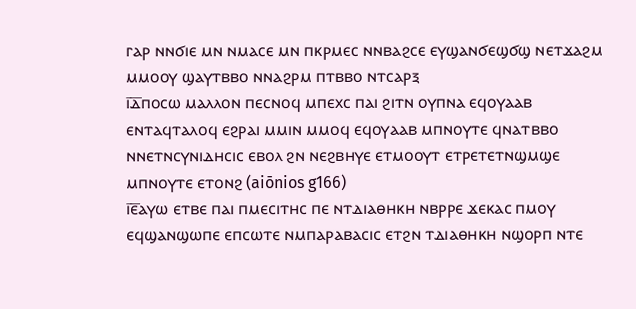ⲅⲁⲣ ⲛⲛϭⲓⲉ ⲙⲛ ⲛⲙⲁⲥⲉ ⲙⲛ ⲡⲕⲣⲙⲉⲥ ⲛⲛⲃⲁϩⲥⲉ ⲉⲩϣⲁⲛϭⲉϣϭϣ ⲛⲉⲧϫⲁϩⲙ ⲙⲙⲟⲟⲩ ϣⲁⲩⲧⲃⲃⲟ ⲛⲛⲁϩⲣⲙ ⲡⲧⲃⲃⲟ ⲛⲧⲥⲁⲣⲝ
ⲓ̅ⲇ̅ⲡⲟⲥⲱ ⲙⲁⲗⲗⲟⲛ ⲡⲉⲥⲛⲟϥ ⲙⲡⲉⲭⲥ ⲡⲁⲓ ϩⲓⲧⲛ ⲟⲩⲡⲛⲁ ⲉϥⲟⲩⲁⲁⲃ ⲉⲛⲧⲁϥⲧⲁⲗⲟϥ ⲉϩⲣⲁⲓ ⲙⲙⲓⲛ ⲙⲙⲟϥ ⲉϥⲟⲩⲁⲁⲃ ⲙⲡⲛⲟⲩⲧⲉ ϥⲛⲁⲧⲃⲃⲟ ⲛⲛⲉⲧⲛⲥⲩⲛⲓⲇⲏⲥⲓⲥ ⲉⲃⲟⲗ ϩⲛ ⲛⲉϩⲃⲏⲩⲉ ⲉⲧⲙⲟⲟⲩⲧ ⲉⲧⲣⲉⲧⲉⲧⲛϣⲙϣⲉ ⲙⲡⲛⲟⲩⲧⲉ ⲉⲧⲟⲛϩ (aiōnios g166)
ⲓ̅ⲉ̅ⲁⲩⲱ ⲉⲧⲃⲉ ⲡⲁⲓ ⲡⲙⲉⲥⲓⲧⲏⲥ ⲡⲉ ⲛⲧⲇⲓⲁⲑⲏⲕⲏ ⲛⲃⲣⲣⲉ ϫⲉⲕⲁⲥ ⲡⲙⲟⲩ ⲉϥϣⲁⲛϣⲱⲡⲉ ⲉⲡⲥⲱⲧⲉ ⲛⲙⲡⲁⲣⲁⲃⲁⲥⲓⲥ ⲉⲧϩⲛ ⲧⲇⲓⲁⲑⲏⲕⲏ ⲛϣⲟⲣⲡ ⲛⲧⲉ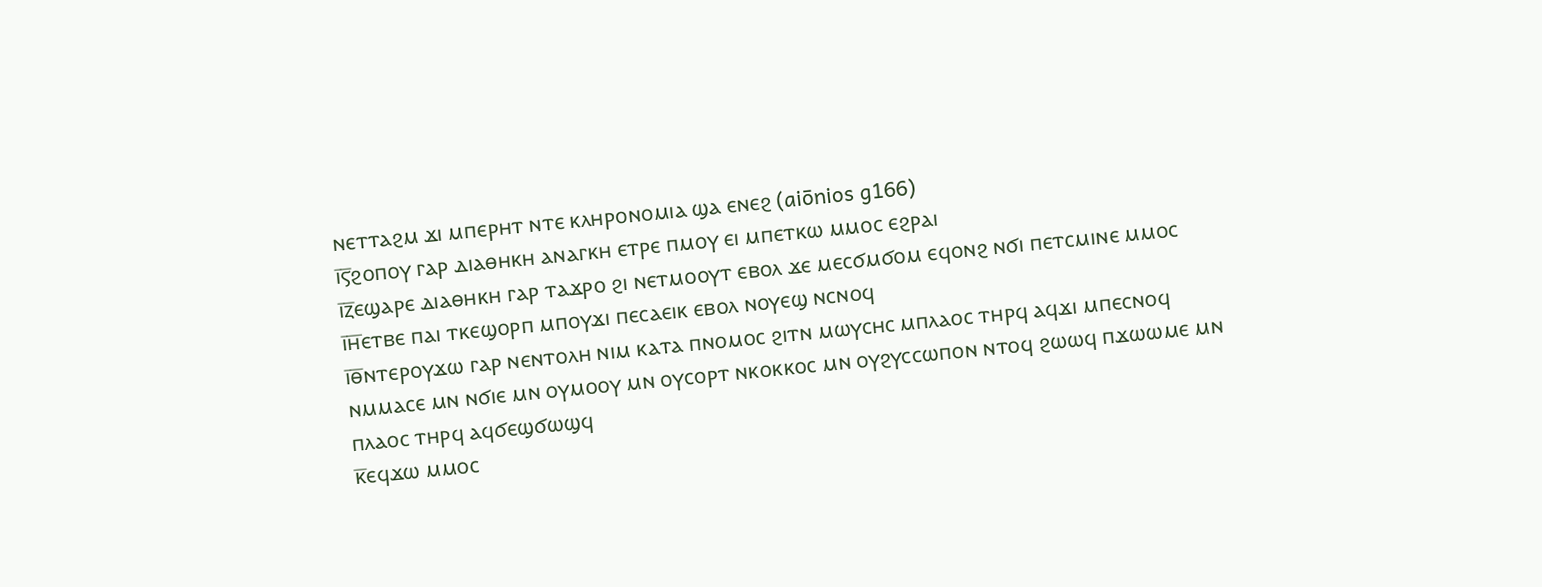ⲛⲉⲧⲧⲁϩⲙ ϫⲓ ⲙⲡⲉⲣⲏⲧ ⲛⲧⲉ ⲕⲗⲏⲣⲟⲛⲟⲙⲓⲁ ϣⲁ ⲉⲛⲉϩ (aiōnios g166)
ⲓ̅ⲋ̅ϩⲟⲡⲟⲩ ⲅⲁⲣ ⲇⲓⲁⲑⲏⲕⲏ ⲁⲛⲁⲅⲕⲏ ⲉⲧⲣⲉ ⲡⲙⲟⲩ ⲉⲓ ⲙⲡⲉⲧⲕⲱ ⲙⲙⲟⲥ ⲉϩⲣⲁⲓ
ⲓ̅ⲍ̅ⲉϣⲁⲣⲉ ⲇⲓⲁⲑⲏⲕⲏ ⲅⲁⲣ ⲧⲁϫⲣⲟ ϩⲓ ⲛⲉⲧⲙⲟⲟⲩⲧ ⲉⲃⲟⲗ ϫⲉ ⲙⲉⲥϭⲙϭⲟⲙ ⲉϥⲟⲛϩ ⲛϭⲓ ⲡⲉⲧⲥⲙⲓⲛⲉ ⲙⲙⲟⲥ
ⲓ̅ⲏ̅ⲉⲧⲃⲉ ⲡⲁⲓ ⲧⲕⲉϣⲟⲣⲡ ⲙⲡⲟⲩϫⲓ ⲡⲉⲥⲁⲉⲓⲕ ⲉⲃⲟⲗ ⲛⲟⲩⲉϣ ⲛⲥⲛⲟϥ
ⲓ̅ⲑ̅ⲛⲧⲉⲣⲟⲩϫⲱ ⲅⲁⲣ ⲛⲉⲛⲧⲟⲗⲏ ⲛⲓⲙ ⲕⲁⲧⲁ ⲡⲛⲟⲙⲟⲥ ϩⲓⲧⲛ ⲙⲱⲩⲥⲏⲥ ⲙⲡⲗⲁⲟⲥ ⲧⲏⲣϥ ⲁϥϫⲓ ⲙⲡⲉⲥⲛⲟϥ ⲛⲙⲙⲁⲥⲉ ⲙⲛ ⲛϭⲓⲉ ⲙⲛ ⲟⲩⲙⲟⲟⲩ ⲙⲛ ⲟⲩⲥⲟⲣⲧ ⲛⲕⲟⲕⲕⲟⲥ ⲙⲛ ⲟⲩϩⲩⲥⲥⲱⲡⲟⲛ ⲛⲧⲟϥ ϩⲱⲱϥ ⲡϫⲱⲱⲙⲉ ⲙⲛ ⲡⲗⲁⲟⲥ ⲧⲏⲣϥ ⲁϥϭⲉϣϭⲱϣϥ
ⲕ̅ⲉϥϫⲱ ⲙⲙⲟⲥ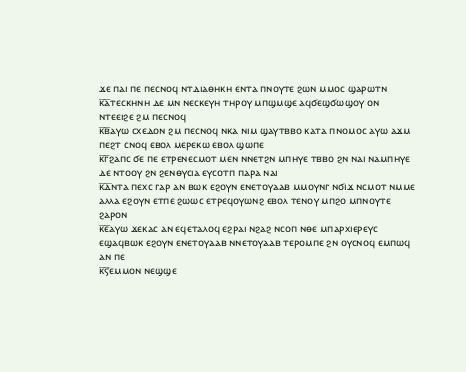ϫⲉ ⲡⲁⲓ ⲡⲉ ⲡⲉⲥⲛⲟϥ ⲛⲧⲇⲓⲁⲑⲏⲕⲏ ⲉⲛⲧⲁ ⲡⲛⲟⲩⲧⲉ ϩⲱⲛ ⲙⲙⲟⲥ ϣⲁⲣⲱⲧⲛ
ⲕ̅ⲁ̅ⲧⲉⲥⲕⲏⲛⲏ ⲇⲉ ⲙⲛ ⲛⲉⲥⲕⲉⲩⲏ ⲧⲏⲣⲟⲩ ⲙⲡϣⲙϣⲉ ⲁϥϭⲉϣϭⲱϣⲟⲩ ⲟⲛ ⲛⲧⲉⲉⲓϩⲉ ϩⲙ ⲡⲉⲥⲛⲟϥ
ⲕ̅ⲃ̅ⲁⲩⲱ ⲥⲭⲉⲇⲟⲛ ϩⲙ ⲡⲉⲥⲛⲟϥ ⲛⲕⲁ ⲛⲓⲙ ϣⲁⲩⲧⲃⲃⲟ ⲕⲁⲧⲁ ⲡⲛⲟⲙⲟⲥ ⲁⲩⲱ ⲁϫⲙ ⲡⲉϩⲧ ⲥⲛⲟϥ ⲉⲃⲟⲗ ⲙⲉⲣⲉⲕⲱ ⲉⲃⲟⲗ ϣⲱⲡⲉ
ⲕ̅ⲅ̅ϩⲁⲡⲥ ϭⲉ ⲡⲉ ⲉⲧⲣⲉⲛⲉⲥⲙⲟⲧ ⲙⲉⲛ ⲛⲛⲉⲧϩⲛ ⲙⲡⲏⲩⲉ ⲧⲃⲃⲟ ϩⲛ ⲛⲁⲓ ⲛⲁⲙⲡⲏⲩⲉ ⲇⲉ ⲛⲧⲟⲟⲩ ϩⲛ ϩⲉⲛⲑⲩⲥⲓⲁ ⲉⲩⲥⲟⲧⲡ ⲡⲁⲣⲁ ⲛⲁⲓ
ⲕ̅ⲇ̅ⲛⲧⲁ ⲡⲉⲭⲥ ⲅⲁⲣ ⲁⲛ ⲃⲱⲕ ⲉϩⲟⲩⲛ ⲉⲛⲉⲧⲟⲩⲁⲁⲃ ⲙⲙⲟⲩⲛⲅ ⲛϭⲓϫ ⲛⲥⲙⲟⲧ ⲛⲙⲙⲉ ⲁⲗⲗⲁ ⲉϩⲟⲩⲛ ⲉⲧⲡⲉ ϩⲱⲱⲥ ⲉⲧⲣⲉϥⲟⲩⲱⲛϩ ⲉⲃⲟⲗ ⲧⲉⲛⲟⲩ ⲙⲡϩⲟ ⲙⲡⲛⲟⲩⲧⲉ ϩⲁⲣⲟⲛ
ⲕ̅ⲉ̅ⲁⲩⲱ ϫⲉⲕⲁⲥ ⲁⲛ ⲉϥⲉⲧⲁⲗⲟϥ ⲉϩⲣⲁⲓ ⲛϩⲁϩ ⲛⲥⲟⲡ ⲛⲑⲉ ⲙⲡⲁⲣⲭⲓⲉⲣⲉⲩⲥ ⲉϣⲁϥⲃⲱⲕ ⲉϩⲟⲩⲛ ⲉⲛⲉⲧⲟⲩⲁⲁⲃ ⲛⲛⲉⲧⲟⲩⲁⲁⲃ ⲧⲉⲣⲟⲙⲡⲉ ϩⲛ ⲟⲩⲥⲛⲟϥ ⲉⲙⲡⲱϥ ⲁⲛ ⲡⲉ
ⲕ̅ⲋ̅ⲉⲙⲙⲟⲛ ⲛⲉϣϣⲉ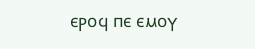ⲉⲣⲟϥ ⲡⲉ ⲉⲙⲟⲩ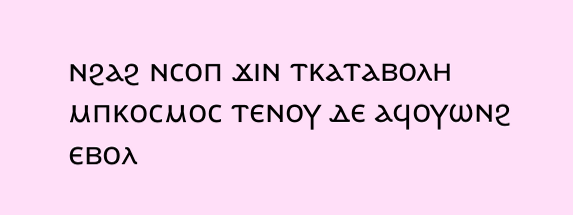ⲛϩⲁϩ ⲛⲥⲟⲡ ϫⲓⲛ ⲧⲕⲁⲧⲁⲃⲟⲗⲏ ⲙⲡⲕⲟⲥⲙⲟⲥ ⲧⲉⲛⲟⲩ ⲇⲉ ⲁϥⲟⲩⲱⲛϩ ⲉⲃⲟⲗ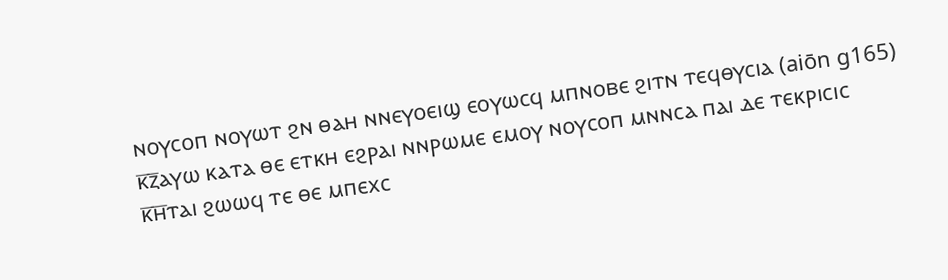ⲛⲟⲩⲥⲟⲡ ⲛⲟⲩⲱⲧ ϩⲛ ⲑⲁⲏ ⲛⲛⲉⲩⲟⲉⲓϣ ⲉⲟⲩⲱⲥϥ ⲙⲡⲛⲟⲃⲉ ϩⲓⲧⲛ ⲧⲉϥⲑⲩⲥⲓⲁ (aiōn g165)
ⲕ̅ⲍ̅ⲁⲩⲱ ⲕⲁⲧⲁ ⲑⲉ ⲉⲧⲕⲏ ⲉϩⲣⲁⲓ ⲛⲛⲣⲱⲙⲉ ⲉⲙⲟⲩ ⲛⲟⲩⲥⲟⲡ ⲙⲛⲛⲥⲁ ⲡⲁⲓ ⲇⲉ ⲧⲉⲕⲣⲓⲥⲓⲥ
ⲕ̅ⲏ̅ⲧⲁⲓ ϩⲱⲱϥ ⲧⲉ ⲑⲉ ⲙⲡⲉⲭⲥ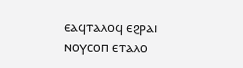ⲉⲁϥⲧⲁⲗⲟϥ ⲉϩⲣⲁⲓ ⲛⲟⲩⲥⲟⲡ ⲉⲧⲁⲗⲟ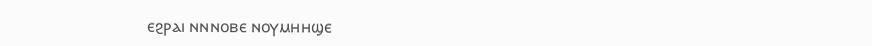ⲉϩⲣⲁⲓ ⲛⲛⲛⲟⲃⲉ ⲛⲟⲩⲙⲏⲏϣⲉ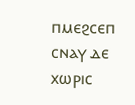ⲡⲙⲉϩⲥⲉⲡ ⲥⲛⲁⲩ ⲇⲉ ⲭⲱⲣⲓⲥ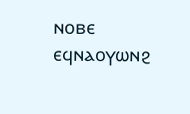ⲛⲟⲃⲉ ⲉϥⲛⲁⲟⲩⲱⲛϩ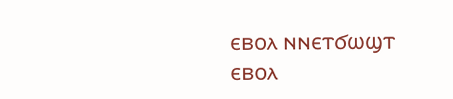ⲉⲃⲟⲗ ⲛⲛⲉⲧϭⲱϣⲧ ⲉⲃⲟⲗ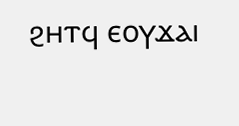ϩⲏⲧϥ ⲉⲟⲩϫⲁⲓ